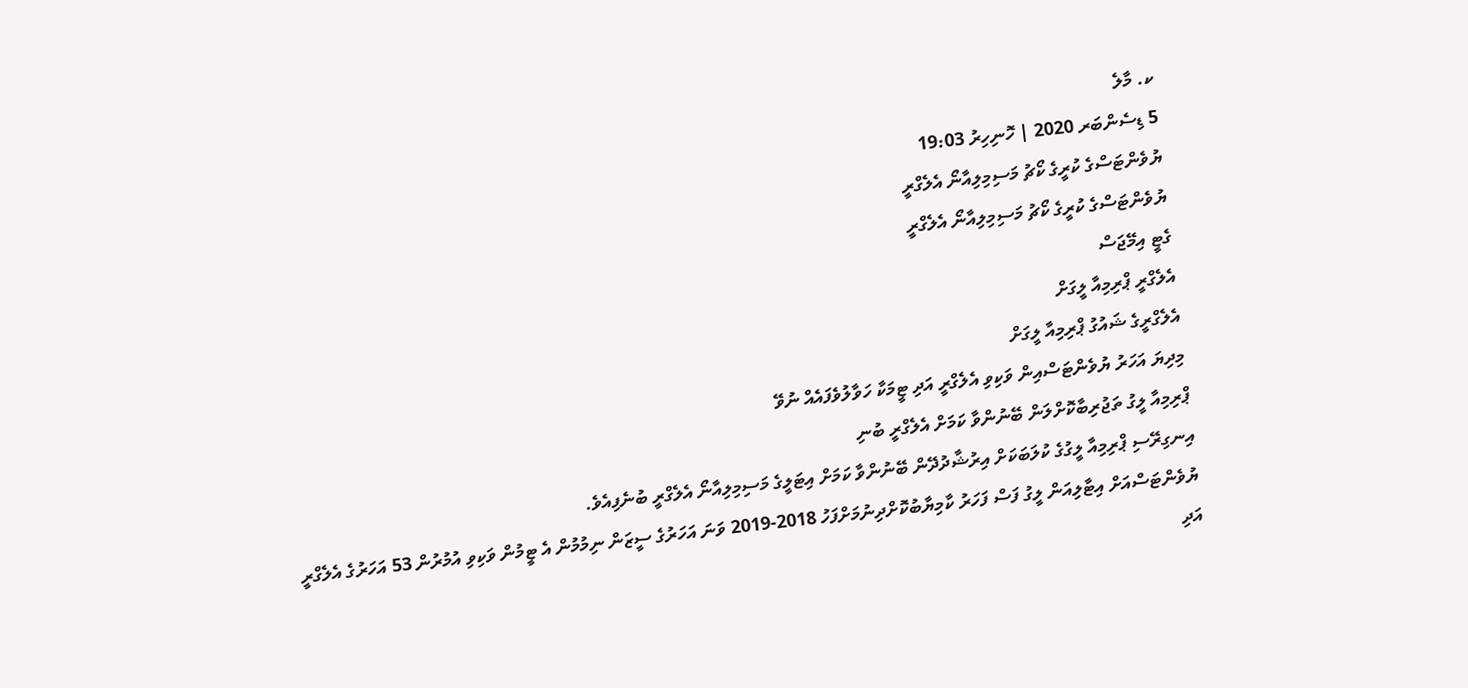ކ. މާލެ
5 ޑިސެންބަރ 2020 | ހޮނިހިރު 19:03
ޔުވެންޓަސްގެ ކުރީގެ ކޯޗު މަސިމިލިއާނޯ އެލެގްރީ
ޔުވެންޓަސްގެ ކުރީގެ ކޯޗު މަސިމިލިއާނޯ އެލެގްރީ
ގެޓީ އިމޭޖަސް
އެލެގްރީ ޕްރިމިއާ ލީގަށް
އެލެގްރީގެ ޝައުގު ޕްރިމިއާ ލީގަށް
މިދިޔަ އަހަރު ޔުވެންޓަސްއިން ވަކިވި އެލެގްރީ އަދި ޓީމަކާ ހަވާލުވެފައެއް ނުވޭ
ޕްރިމިއާ ލީގު ތަޖުރިބާކޮށްލަން ބޭނުންވާ ކަމަށް އެލެގްރީ ބުނި
އިނގިރޭސި ޕްރިމިއާ ލީގުގެ ކުލަބަކަށް އިރުޝާދުދޭން ބޭނުންވާ ކަމަށް އިޓަލީގެ މަސިމިލިއާނޯ އެލެގްރީ ބުނެފިއެވެ.
ޔުވެންޓަސްއަށް އިޓާލިއަން ލީގު ފަސް ފަހަރު ކާމިޔާބުކޮށްދިނުމަށްފަހު 2018-2019 ވަނަ އަހަރުގެ ސީޒަން ނިމުމުން އެ ޓީމުން ވަކިވި އުމުރުން 53 އަހަރުގެ އެލެގްރީ އަދި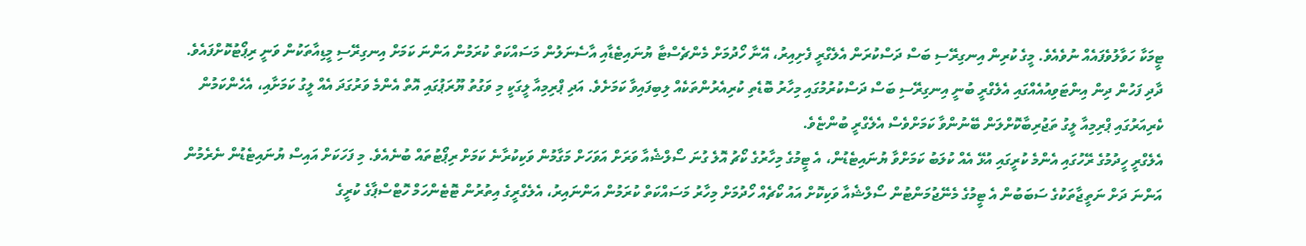ޓީމަކާ ހަވާލުވެފައެއް ނުވެއެވެ. މީގެ ކުރިން އިނގިރޭސި ބަސް ދަސްކުރަން އެލެގްރީ ފެށިއިރު، އޭނާ ހޯދުމަށް މެންޗެސްޓާ ޔުނައިޓެޑާއި އާސެނަލުން މަސައްކަތް ކުރަމުން އަންނަ ކަމަށް އިނގިރޭސި މީޑިއާތަކުން ވަނީ ރިޕޯޓުކޮށްފައެވެ.
ދާދި ފަހުން ދިން އިންޓަވިއުއެއްގައި އެލެގްރީ ބުނީ އިނގިރޭސި ބަސް ދަސްކުރުމުގައި މިހާރު ބޮޑެތި ކުރިއެރުންތަކެއް ލިބިފައިވާ ކަމަށެވެ. އަދި ޕްރިމިއާ ލީގަކީ މި ވަގުތު ޔޫރަޕުގައި އޮތް އެންމެ ވަރުގަދަ އެއް ލީގު ކަމަށާއި، އެހެންކަމުން ކެރިއަރުގައި ޕްރިމިއާ ލީގު ތަޖުރިބާކޮށްލަން ބޭނުންވާ ކަމަށްވެސް އެލެގްރީ ބުންޏެވެ.
އެލެގްރީ ހީދުމުގެ ރޭހުގައި އެންމެ ކުރީގައި އުޅޭ އެއް ކުލަބު ކަމަށްވާ ޔުނައިޓެޑުން، އެ ޓީމުގެ މިހާރުގެ ކޯޗު އޮލެ ގުނަ ސޯލްޝެއާ ވަރަށް އަވަހަށް މަގާމުން ވަކިކުރާނެ ކަމަށް ރިޕޯޓުތައް ބުނެއެވެ. މި ފަހަކަށް އައިސް ޔުނައިޓެޑުން ނެރެމުން އަންނަ ދަށް ނަތީޖާތަކުގެ ސަބަބުން އެ ޓީމުގެ މެނޭޖުމަންޓުން ސޯލްޝެއާ ވަކިކޮށް އައު ކޯޗެއް ހޯދުމަށް މިހާރު މަސައްކަތް ކުރަމުން އަންނައިރު، އެލެގްރީގެ އިތުރުން ޓޮޓެންހަމް ހޮޓްސްޕާގެ ކުރީގެ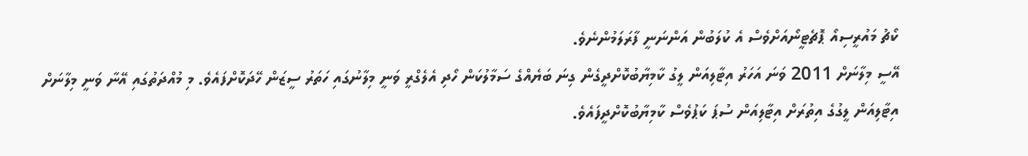ކޯޗު މައުރީސިއޯ ޕޮޗެޓީނޯއަށްވެސް އެ ކުލަބުން އަންނަނީ ފާރަލަމުންނެވެ.
އޭސީ މިލާނަށް 2011 ވަނަ އަހަރު އިޓާލިއަން ލީގު ކާމިޔާބުކޮށްދީގެން ގިނަ ބަޔެއްގެ ސަމާލުކަން ހޯދި އެލެގްރީ ވަނީ މިލާނުގައި ހަތަރު ސީޒަން ހޭދަކޮށްފައެވެ. މި މުއްދަތުގައި އޭނާ ވަނީ މިލާނަށް އިޓާލިއަން ލީގުގެ އިތުރަށް އިޓާލިއަން ސުޕަ ކަޕުވެސް ކާމިޔާބުކޮށްދީފައެވެ.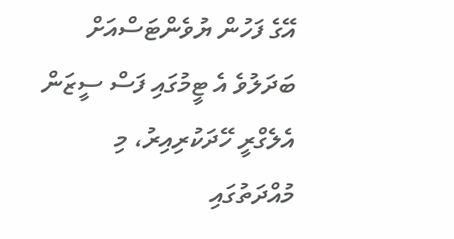އޭގެ ފަހުން ޔުވެންޓަސްއަށް ބަދަލުވެ އެ ޓީމުގައި ފަސް ސީޒަން އެލެގްރީ ހޭދަކުރިއިރު، މި މުއްދަތުގައި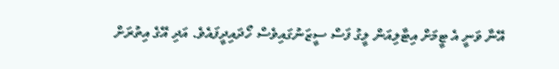އޭނާ ވަނީ އެ ޓީމަށް އިޓާލިއަން ލީގު ފަސް ސީޒަނުގައިވެސް ހޯދައިދީފައެވެ. އަދި އޭގެ އިތުރަށް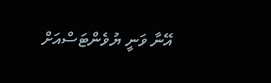އޭނާ ވަނީ ޔުވެންޓަސްއަށް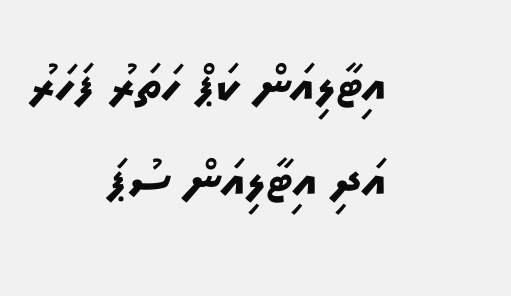އިޓާލިއަން ކަޕް ހަތަރު ފަހަރު އަދި އިޓާލިއަން ސުޕަ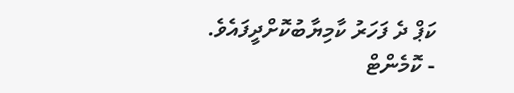ކަޕް ދެ ފަހަރު ކާމިޔާބުކޮށްދީފައެވެ.
- ކޮމެންޓް